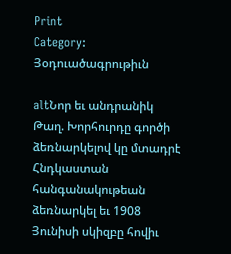Print
Category: Յօդուածագրութիւն

altՆոր եւ անդրանիկ Թաղ. Խորհուրդը գործի ձեռնարկելով կը մտադրէ Հնդկաստան հանգանակութեան ձեռնարկել եւ 1908 Յունիսի սկիզբը հովիւ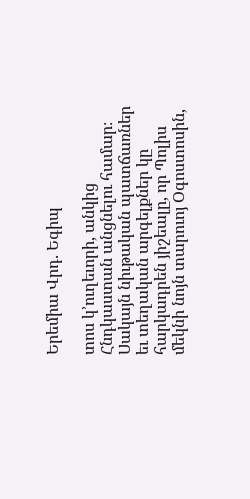Երեմիա Վրդ. Եգիպ

տոս կ՚ուղեւորի, անկից Հնդկաստան անցնելու համար։ Սակայն նիւթական պատճառներ եւ տեղական արգելքներ կը հարկադրեն յիշեալը, որ Պոլիս մեկնի նոյն տարուոյ Օգոստոսին,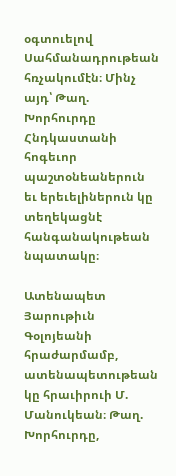օգտուելով Սահմանադրութեան հռչակումէն։ Մինչ այդ՝ Թաղ. Խորհուրդը Հնդկաստանի հոգեւոր պաշտօնեաներուն եւ երեւելիներուն կը տեղեկացնէ հանգանակութեան նպատակը։

Ատենապետ Յարութիւն Գօլոյեանի հրաժարմամբ, ատենապետութեան կը հրաւիրուի Մ. Մանուկեան։ Թաղ. Խորհուրդը,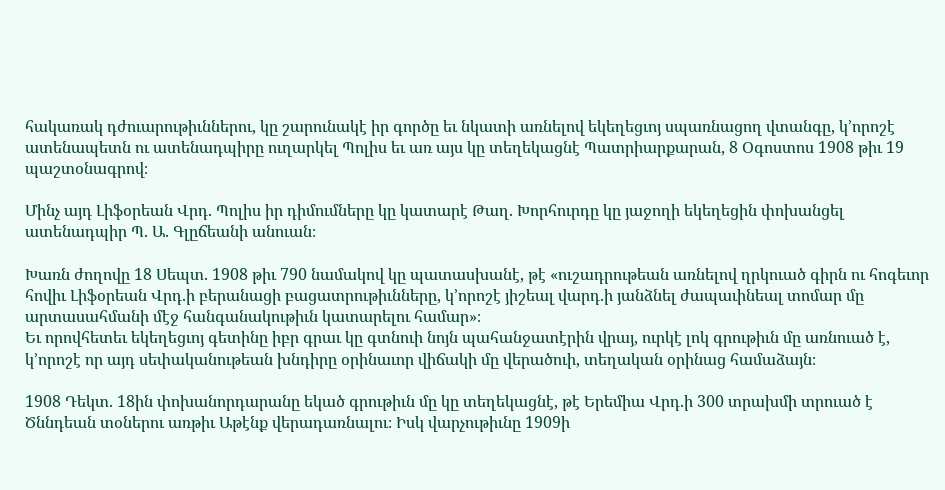հակառակ դժուարութիւններու, կը շարունակէ իր գործը եւ նկատի առնելով եկեղեցւոյ սպառնացող վտանգը, կ՚որոշէ ատենապետն ու ատենադպիրը ուղարկել Պոլիս եւ առ այս կը տեղեկացնէ Պատրիարքարան, 8 Օգոստոս 1908 թիւ 19 պաշտօնագրով։

Մինչ այդ Լիֆօրեան Վրդ. Պոլիս իր դիմումները կը կատարէ Թաղ. Խորհուրդը կը յաջողի եկեղեցին փոխանցել ատենադպիր Պ. Ա. Գլըճեանի անուան։

Խառն ժողովը 18 Սեպտ. 1908 թիւ 790 նամակով կը պատասխանէ, թէ «ուշադրութեան առնելով ղրկուած գիրն ու հոգեւոր հովիւ Լիֆօրեան Վրդ.ի բերանացի բացատրութիւնները, կ՚որոշէ յիշեալ վարդ.ի յանձնել ժապաւինեալ տոմար մը արտասահմանի մէջ հանգանակութիւն կատարելու համար»։
Եւ որովհետեւ եկեղեցւոյ գետինը իբր գրաւ կը գտնուի նոյն պահանջատէրին վրայ, ուրկէ լոկ գրութիւն մը առնուած է, կ՚որոշէ որ այդ սեփականութեան խնդիրը օրինաւոր վիճակի մը վերածուի, տեղական օրինաց համաձայն։

1908 Դեկտ. 18ին փոխանորդարանը եկած գրութիւն մը կը տեղեկացնէ, թէ Երեմիա Վրդ.ի 300 տրախմի տրուած է Ծննդեան տօներու առթիւ Աթէնք վերադառնալու։ Իսկ վարչութիւնը 1909ի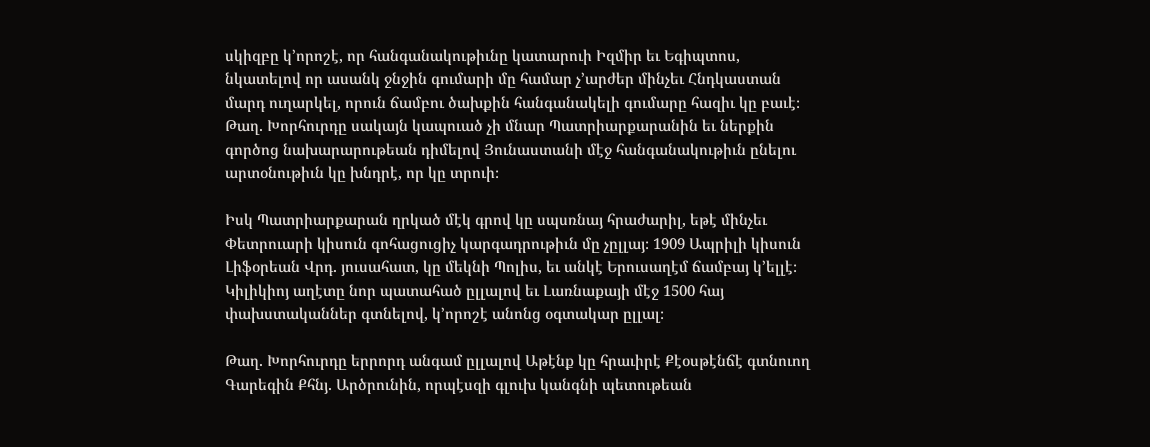սկիզբը կ՚որոշէ, որ հանգանակութիւնը կատարուի Իզմիր եւ Եգիպտոս, նկատելով որ ասանկ ջնջին գումարի մը համար չ՚արժեր մինչեւ Հնդկաստան մարդ ուղարկել, որուն ճամբու ծախքին հանգանակելի գումարը հազիւ կը բաւէ։ Թաղ. Խորհուրդը սակայն կապուած չի մնար Պատրիարքարանին եւ ներքին գործոց նախարարութեան դիմելով Յունաստանի մէջ հանգանակութիւն ընելու արտօնութիւն կը խնդրէ, որ կը տրուի։

Իսկ Պատրիարքարան ղրկած մէկ գրով կը սպսռնայ հրաժարիլ, եթէ մինչեւ Փետրուարի կիսուն գոհացուցիչ կարգադրութիւն մը չըլլայ։ 1909 Ապրիլի կիսուն Լիֆօրեան Վրդ. յուսահատ, կը մեկնի Պոլիս, եւ անկէ Երուսաղէմ ճամբայ կ՚ելլէ։ Կիլիկիոյ աղէտը նոր պատահած ըլլալով եւ Լառնաքայի մէջ 1500 հայ փախստականներ գտնելով, կ՚որոշէ անոնց օգտակար ըլլալ։

Թաղ. Խորհուրդը երրորդ անգամ ըլլալով Աթէնք կը հրաւիրէ Քէօսթէնճէ գտնուող Գարեգին Քհնյ. Արծրունին, որպէսզի գլուխ կանգնի պետութեան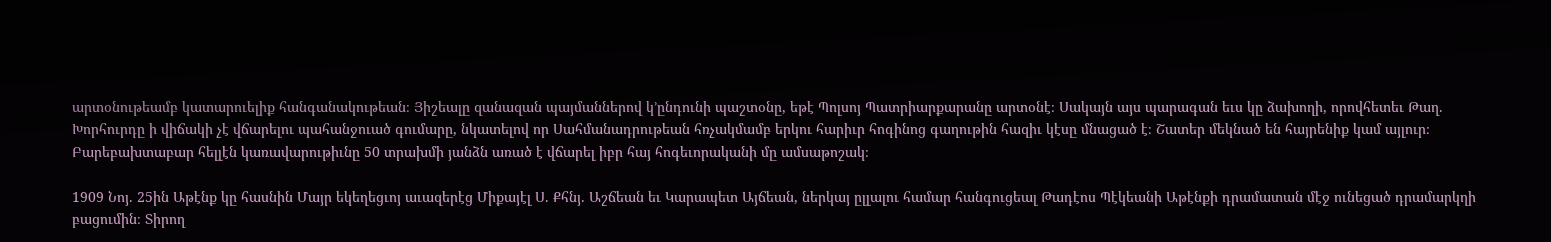արտօնութեամբ կատարուելիք հանգանակութեան։ Յիշեալը զանազան պայմաններով կ՚ընդունի պաշտօնը, եթէ Պոլսոյ Պատրիարքարանը արտօնէ։ Սակայն այս պարագան եւս կը ձախողի, որովհետեւ Թաղ. Խորհուրդը ի վիճակի չէ վճարելու պահանջուած գումարը, նկատելով որ Սահմանադրութեան հռչակմամբ երկու հարիւր հոգինոց գաղութին հազիւ կէսը մնացած է։ Շատեր մեկնած են հայրենիք կամ այլուր։ Բարեբախտաբար հելլէն կառավարութիւնը 50 տրախմի յանձն առած է վճարել իբր հայ հոգեւորականի մը ամսաթոշակ։

1909 Նոյ. 25ին Աթէնք կը հասնին Մայր եկեղեցւոյ աւազերէց Միքայէլ Ս. Քհնյ. Աշճեան եւ Կարապետ Այճեան, ներկայ ըլլալու համար հանգուցեալ Թադէոս Պէկեանի Աթէնքի դրամատան մէջ ունեցած դրամարկղի բացումին։ Տիրող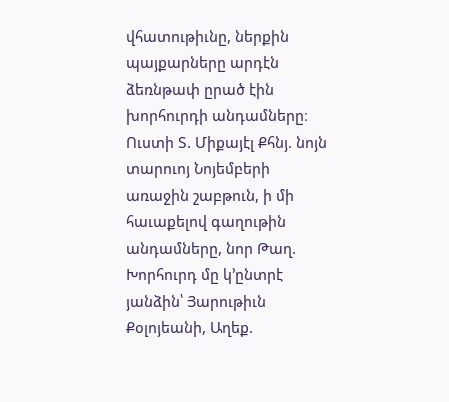վհատութիւնը, ներքին պայքարները արդէն ձեռնթափ ըրած էին խորհուրդի անդամները։ Ուստի Տ. Միքայէլ Քհնյ. նոյն տարուոյ Նոյեմբերի առաջին շաբթուն, ի մի հաւաքելով գաղութին անդամները, նոր Թաղ. Խորհուրդ մը կ՚ընտրէ յանձին՝ Յարութիւն Քօլոյեանի, Աղեք.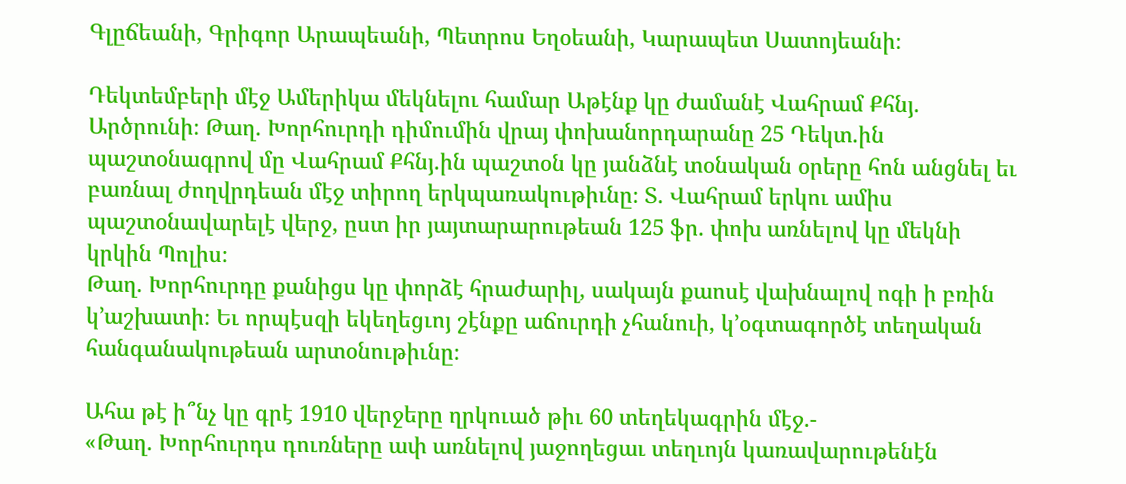Գլըճեանի, Գրիգոր Արապեանի, Պետրոս Եղօեանի, Կարապետ Սատոյեանի։

Դեկտեմբերի մէջ Ամերիկա մեկնելու համար Աթէնք կը ժամանէ Վահրամ Քհնյ. Արծրունի։ Թաղ. Խորհուրդի դիմումին վրայ փոխանորդարանը 25 Դեկտ.ին պաշտօնագրով մը Վահրամ Քհնյ.ին պաշտօն կը յանձնէ տօնական օրերը հոն անցնել եւ բառնալ ժողվրդեան մէջ տիրող երկպառակութիւնը։ Տ. Վահրամ երկու ամիս պաշտօնավարելէ վերջ, ըստ իր յայտարարութեան 125 ֆր. փոխ առնելով կը մեկնի կրկին Պոլիս։
Թաղ. Խորհուրդը քանիցս կը փորձէ հրաժարիլ, սակայն քաոսէ վախնալով ոգի ի բռին կ՚աշխատի։ Եւ որպէսզի եկեղեցւոյ շէնքը աճուրդի չհանուի, կ՚օգտագործէ տեղական հանգանակութեան արտօնութիւնը։

Ահա թէ ի՞նչ կը գրէ 1910 վերջերը ղրկուած թիւ 60 տեղեկագրին մէջ.-
«Թաղ. Խորհուրդս դուռները ափ առնելով յաջողեցաւ տեղւոյն կառավարութենէն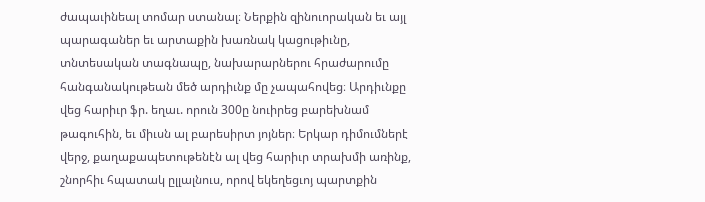ժապաւինեալ տոմար ստանալ։ Ներքին զինուորական եւ այլ պարագաներ եւ արտաքին խառնակ կացութիւնը, տնտեսական տագնապը, նախարարներու հրաժարումը հանգանակութեան մեծ արդիւնք մը չապահովեց։ Արդիւնքը վեց հարիւր ֆր. եղաւ. որուն 300ը նուիրեց բարեխնամ թագուհին, եւ միւսն ալ բարեսիրտ յոյներ։ Երկար դիմումներէ վերջ, քաղաքապետութենէն ալ վեց հարիւր տրախմի առինք, շնորհիւ հպատակ ըլլալնուս, որով եկեղեցւոյ պարտքին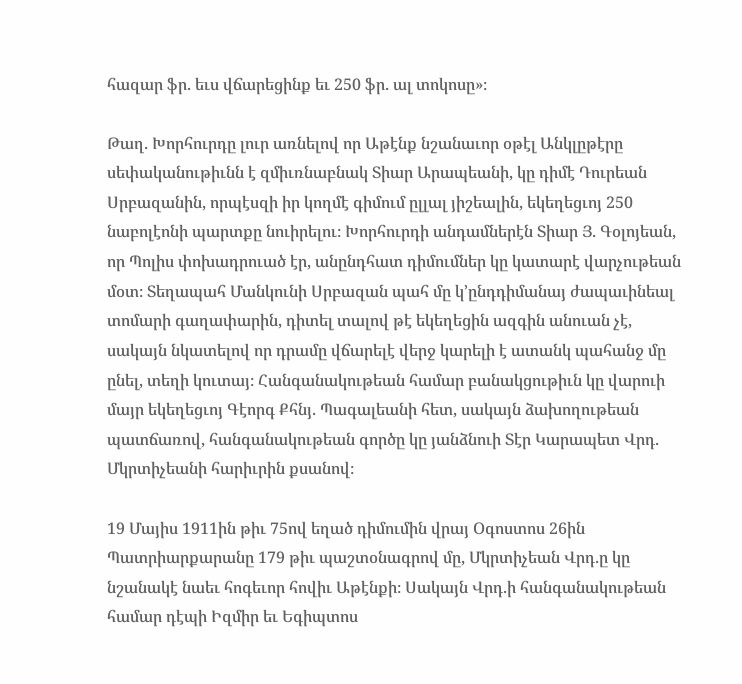հազար ֆր. եւս վճարեցինք եւ 250 ֆր. ալ տոկոսը»։

Թաղ. Խորհուրդը լուր առնելով որ Աթէնք նշանաւոր օթէլ Անկլըթէրը սեփականութիւնն է զմիւռնաբնակ Տիար Արապեանի, կը դիմէ Դուրեան Սրբազանին, որպէսզի իր կողմէ գիմում ըլլալ յիշեալին, եկեղեցւոյ 250 նաբոլէոնի պարտքը նուիրելու։ Խորհուրդի անդամներէն Տիար Յ. Գօլոյեան, որ Պոլիս փոխադրուած էր, անընդհատ դիմումներ կը կատարէ վարչութեան մօտ։ Տեղապահ Մանկունի Սրբազան պահ մը կ՚ընդդիմանայ ժապաւինեալ տոմարի գաղափարին, դիտել տալով թէ եկեղեցին ազգին անուան չէ, սակայն նկատելով որ դրամը վճարելէ վերջ կարելի է ատանկ պահանջ մը ընել, տեղի կուտայ։ Հանգանակութեան համար բանակցութիւն կը վարուի մայր եկեղեցւոյ Գէորգ Քհնյ. Պագալեանի հետ, սակայն ձախողութեան պատճառով, հանգանակութեան գործը կը յանձնուի Տէր Կարապետ Վրդ. Մկրտիչեանի հարիւրին քսանով։

19 Մայիս 1911ին թիւ 75ով եղած դիմումին վրայ Օգոստոս 26ին Պատրիարքարանը 179 թիւ պաշտօնագրով մը, Մկրտիչեան Վրդ.ը կը նշանակէ նաեւ հոգեւոր հովիւ Աթէնքի։ Սակայն Վրդ.ի հանգանակութեան համար դէպի Իզմիր եւ Եգիպտոս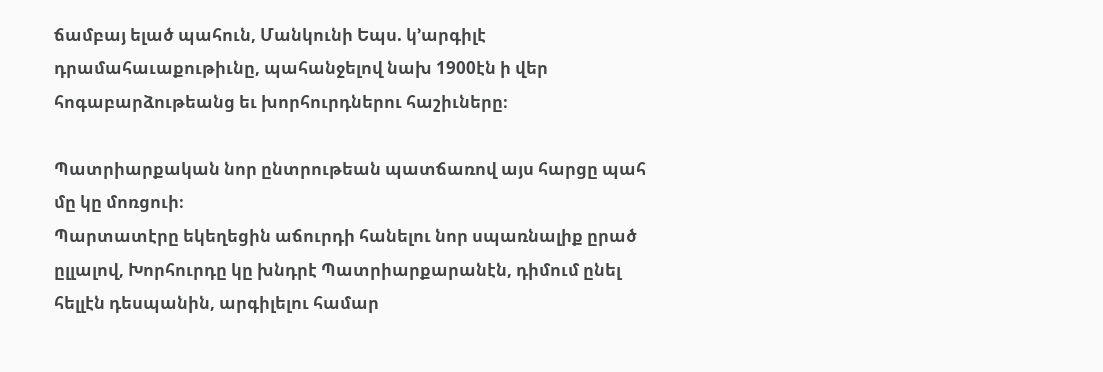ճամբայ ելած պահուն, Մանկունի Եպս. կ՚արգիլէ դրամահաւաքութիւնը, պահանջելով նախ 1900էն ի վեր հոգաբարձութեանց եւ խորհուրդներու հաշիւները։

Պատրիարքական նոր ընտրութեան պատճառով այս հարցը պահ մը կը մոռցուի։
Պարտատէրը եկեղեցին աճուրդի հանելու նոր սպառնալիք ըրած ըլլալով, Խորհուրդը կը խնդրէ Պատրիարքարանէն, դիմում ընել հելլէն դեսպանին, արգիլելու համար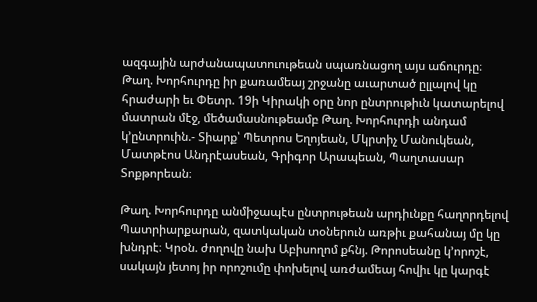ազգային արժանապատուութեան սպառնացող այս աճուրդը։
Թաղ. Խորհուրդը իր քառամեայ շրջանը աւարտած ըլլալով կը հրաժարի եւ Փետր. 19ի Կիրակի օրը նոր ընտրութիւն կատարելով մատրան մէջ, մեծամասնութեամբ Թաղ. Խորհուրդի անդամ կ՚ընտրուին.- Տիարք՝ Պետրոս Եղոյեան, Մկրտիչ Մանուկեան, Մատթէոս Անդրէասեան, Գրիգոր Արապեան, Պաղտասար Տոքթորեան։

Թաղ. Խորհուրդը անմիջապէս ընտրութեան արդիւնքը հաղորդելով Պատրիարքարան, զատկական տօներուն առթիւ քահանայ մը կը խնդրէ։ Կրօն. ժողովը նախ Աբիսողոմ քհնյ. Թորոսեանը կ՚որոշէ, սակայն յետոյ իր որոշումը փոխելով առժամեայ հովիւ կը կարգէ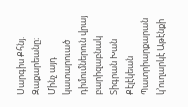Սարգիս Քհնյ. Զաքարեանը։
Մինչ այդ կատարուած դիմումներուն վրայ բարիզաբնակ Տիգրան Խան Քէլէկեան Պատրիարքարան կ՚ուղարկէ Աթէնքի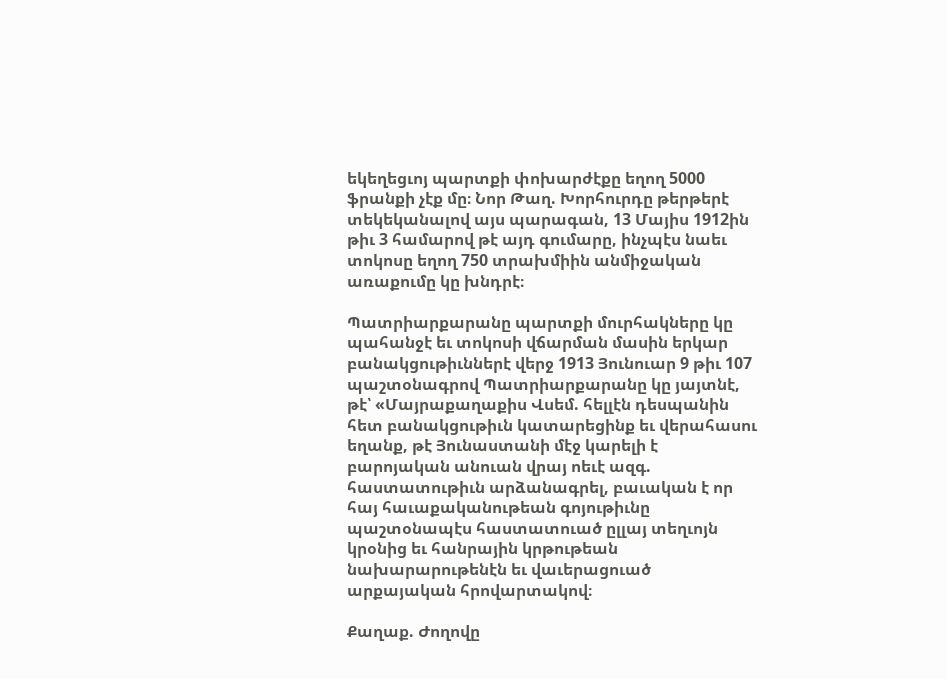եկեղեցւոյ պարտքի փոխարժէքը եղող 5000 ֆրանքի չէք մը։ Նոր Թաղ. Խորհուրդը թերթերէ տեկեկանալով այս պարագան, 13 Մայիս 1912ին թիւ 3 համարով թէ այդ գումարը, ինչպէս նաեւ տոկոսը եղող 750 տրախմիին անմիջական առաքումը կը խնդրէ։

Պատրիարքարանը պարտքի մուրհակները կը պահանջէ եւ տոկոսի վճարման մասին երկար բանակցութիւններէ վերջ 1913 Յունուար 9 թիւ 107 պաշտօնագրով Պատրիարքարանը կը յայտնէ, թէ՝ «Մայրաքաղաքիս Վսեմ. հելլէն դեսպանին հետ բանակցութիւն կատարեցինք եւ վերահասու եղանք, թէ Յունաստանի մէջ կարելի է բարոյական անուան վրայ ոեւէ ազգ. հաստատութիւն արձանագրել, բաւական է որ հայ հաւաքականութեան գոյութիւնը պաշտօնապէս հաստատուած ըլլայ տեղւոյն կրօնից եւ հանրային կրթութեան նախարարութենէն եւ վաւերացուած արքայական հրովարտակով։

Քաղաք. Ժողովը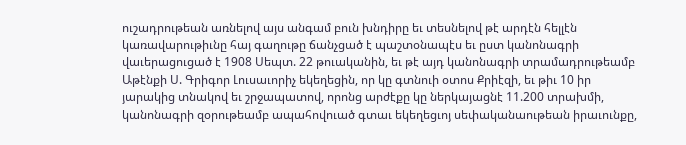ուշադրութեան առնելով այս անգամ բուն խնդիրը եւ տեսնելով թէ արդէն հելլէն կառավարութիւնը հայ գաղութը ճանչցած է պաշտօնապէս եւ ըստ կանոնագրի վաւերացուցած է 1908 Սեպտ. 22 թուականին, եւ թէ այդ կանոնագրի տրամադրութեամբ Աթէնքի Ս. Գրիգոր Լուսաւորիչ եկեղեցին, որ կը գտնուի օտոս Քրիէզի, եւ թիւ 10 իր յարակից տնակով եւ շրջապատով, որոնց արժէքը կը ներկայացնէ 11.200 տրախմի, կանոնագրի զօրութեամբ ապահովուած գտաւ եկեղեցւոյ սեփականաութեան իրաւունքը,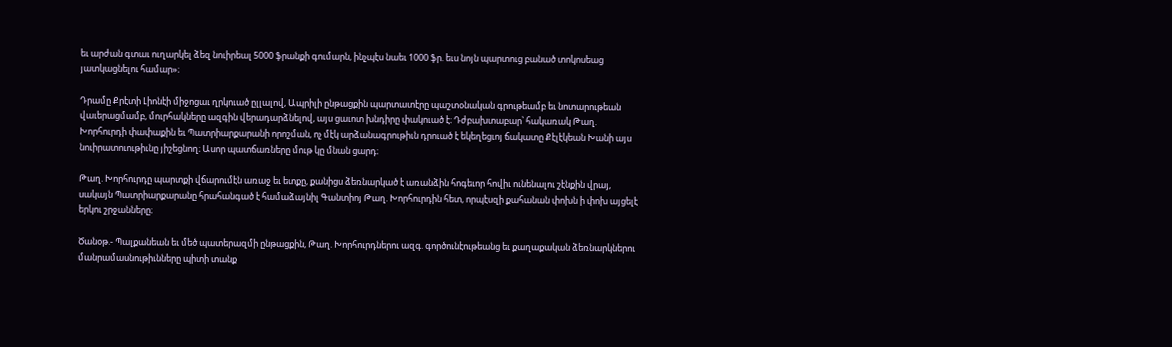եւ արժան գտաւ ուղարկել ձեզ նուիրեալ 5000 ֆրանքի գումարն, ինչպէս նաեւ 1000 ֆր. եւս նոյն պարտուց բանած տոկոսեաց յատկացնելու համար»։

Դրամը Քրէտի Լիոնէի միջոցաւ ղրկուած ըլլալով, Ապրիլի ընթացքին պարտատէրը պաշտօնական գրութեամբ եւ նոտարութեան վաւերացմամբ, մուրհակները ազգին վերադարձնելով, այս ցաւոտ խնդիրը փակուած է։ Դժբախտաբար՝ հակառակ Թաղ. Խորհուրդի փափաքին եւ Պատրիարքարանի որոշման, ոչ մէկ արձանագրութիւն դրուած է եկեղեցւոյ ճակատը Քէլէկեան Խանի այս նուիրատուութիւնը յիշեցնող։ Ասոր պատճառները մութ կը մնան ցարդ։

Թաղ. Խորհուրդը պարտքի վճարումէն առաջ եւ ետքը, քանիցս ձեռնարկած է առանձին հոգեւոր հովիւ ունենալու շէնքին վրայ, սակայն Պատրիարքարանը հրահանգած է համաձայնիլ Գանտիոյ Թաղ. Խորհուրդին հետ, որպէսզի քահանան փոխն ի փոխ այցելէ երկու շրջանները։

Ծանօթ.- Պալքանեան եւ մեծ պատերազմի ընթացքին, Թաղ. Խորհուրդներու ազգ. գործունէութեանց եւ քաղաքական ձեռնարկներու մանրամասնութիւնները պիտի տանք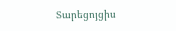Տարեցոյցիս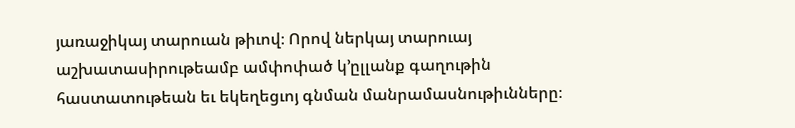յառաջիկայ տարուան թիւով։ Որով ներկայ տարուայ աշխատասիրութեամբ ամփոփած կ՚ըլլանք գաղութին հաստատութեան եւ եկեղեցւոյ գնման մանրամասնութիւնները։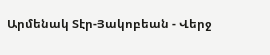Արմենակ Տէր-Յակոբեան - Վերջ